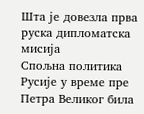Шта је довезла прва руска дипломатска мисија
Спољна политика Русије у време пре Петра Великог била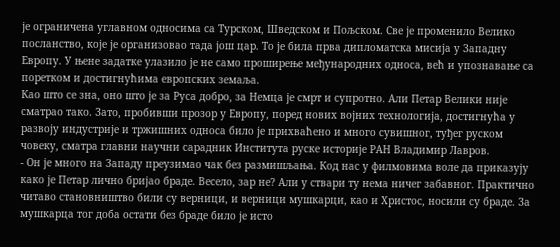је ограничена углавном односима са Турском, Шведском и Пољском. Све је променило Велико посланство, које је организовао тада још цар. То је била прва дипломатска мисија у Западну Европу. У њене задатке улазило је не само проширење међународних односа, већ и упознавање са поретком и достигнућима европских земаља.
Као што се зна, оно што је за Руса добро, за Немца је смрт и супротно. Али Петар Велики није сматрао тако. Зато, пробивши прозор у Европу, поред нових војних технологија, достигнућа у развоју индустрије и тржишних односа било је прихваћено и много сувишног, туђег руском човеку, сматра главни научни сарадник Института руске историје РАН Владимир Лавров.
- Он је много на Западу преузимао чак без размишљања. Код нас у филмовима воле да приказују како је Петар лично бријао браде. Весело, зар не? Али у ствари ту нема ничег забавног. Практично читаво становништво били су верници, и верници мушкарци, као и Христос, носили су браде. За мушкарца тог доба остати без браде било је исто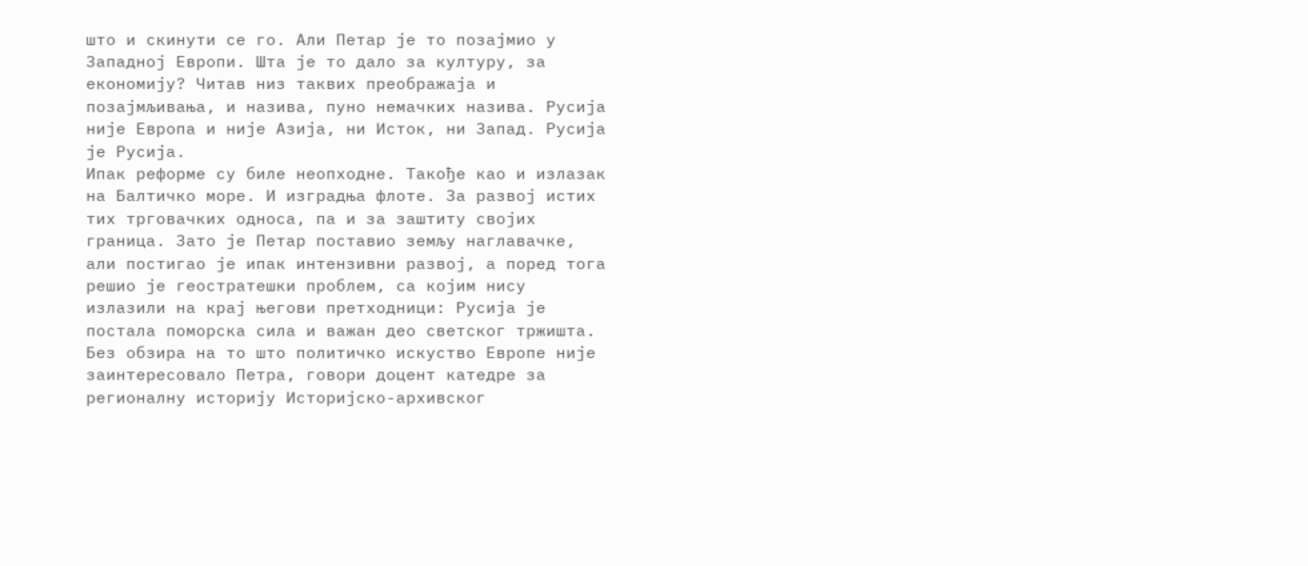што и скинути се го. Али Петар је то позајмио у Западној Европи. Шта је то дало за културу, за економију? Читав низ таквих преображаја и позајмљивања, и назива, пуно немачких назива. Русија није Европа и није Азија, ни Исток, ни Запад. Русија је Русија.
Ипак реформе су биле неопходне. Такође као и излазак на Балтичко море. И изградња флоте. За развој истих тих трговачких односа, па и за заштиту својих граница. Зато је Петар поставио земљу наглавачке, али постигао је ипак интензивни развој, а поред тога решио је геостратешки проблем, са којим нису излазили на крај његови претходници: Русија је постала поморска сила и важан део светског тржишта. Без обзира на то што политичко искуство Европе није заинтересовало Петра, говори доцент катедре за регионалну историју Историјско-архивског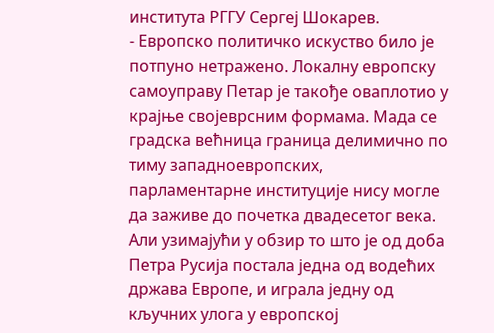института РГГУ Сергеј Шокарев.
- Европско политичко искуство било је потпуно нетражено. Локалну европску самоуправу Петар је такође оваплотио у крајње својеврсним формама. Мада се градска већница граница делимично по тиму западноевропских, парламентарне институције нису могле да заживе до почетка двадесетог века. Али узимајући у обзир то што је од доба Петра Русија постала једна од водећих држава Европе, и играла једну од кључних улога у европској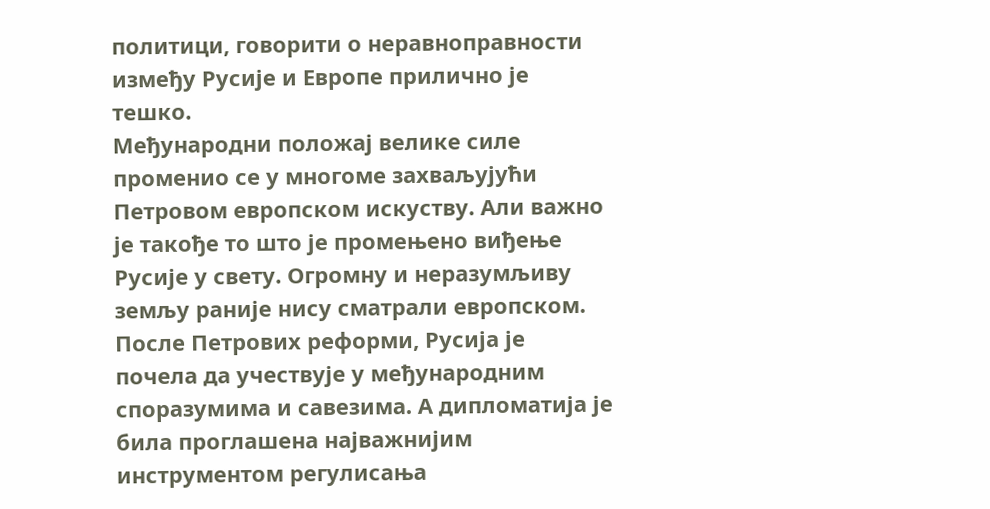политици, говорити о неравноправности између Русије и Европе прилично је тешко.
Међународни положај велике силе променио се у многоме захваљујући Петровом европском искуству. Али важно је такође то што је промењено виђење Русије у свету. Огромну и неразумљиву земљу раније нису сматрали европском. После Петрових реформи, Русија је почела да учествује у међународним споразумима и савезима. А дипломатија је била проглашена најважнијим инструментом регулисања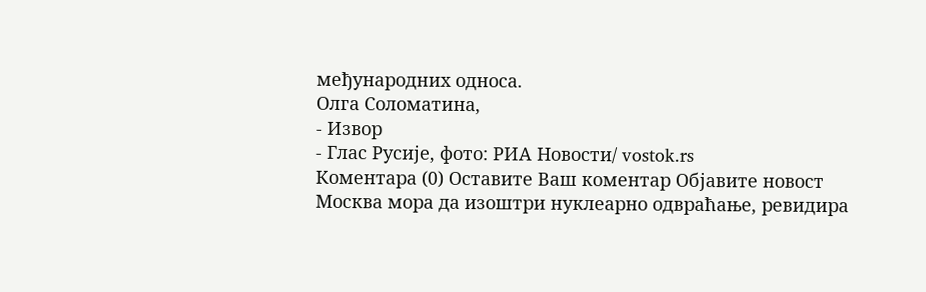међународних односа.
Олга Соломатина,
- Извор
- Глас Русије, фото: РИА Новости/ vostok.rs
Коментара (0) Оставите Ваш коментар Објавите новост
Москва мора да изоштри нуклеарно одвраћање, ревидира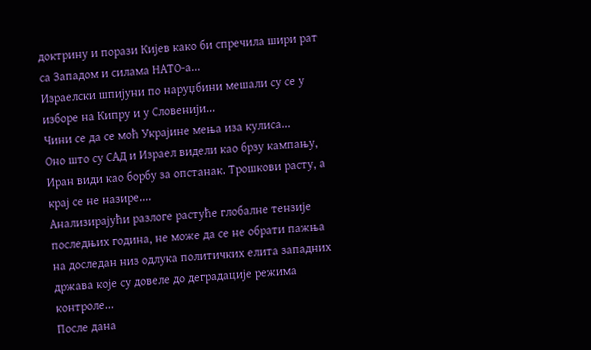доктрину и порази Кијев како би спречила шири рат са Западом и силама НАТО-а...
Израелски шпијуни по наруџбини мешали су се у изборе на Кипру и у Словенији...
Чини се да се моћ Украјине мења иза кулиса...
Оно што су САД и Израел видели као брзу кампању, Иран види као борбу за опстанак. Трошкови расту, а крај се не назире....
Анализирајући разлоге растуће глобалне тензије последњих година, не може да се не обрати пажња на доследан низ одлука политичких елита западних држава које су довеле до деградације режима контроле...
После дана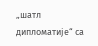„шатл дипломатије“ са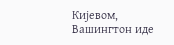Кијевом, Вашингтон иде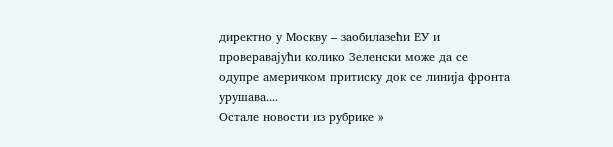директно у Москву – заобилазећи ЕУ и проверавајући колико Зелeнски може да се одупре америчком притиску док се линија фронта урушава....
Остале новости из рубрике »